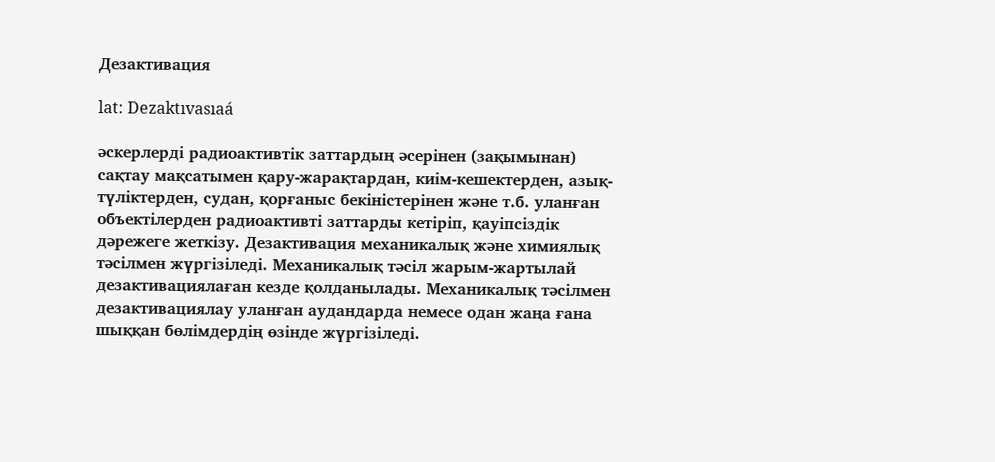Дезактивация

lat: Dezaktıvasıaá

әскерлерді радиоактивтік заттардың әсерінен (зақымынан) сақтау мақсатымен қару-жарақтардан, киім-кешектерден, азық-түліктерден, судан, қорғаныс бекіністерінен және т.б. уланған объектілерден радиоактивті заттарды кетіріп, қауіпсіздік дәрежеге жеткізу. Дезактивация механикалық және химиялық тәсілмен жүргізіледі. Механикалық тәсіл жарым-жартылай дезактивациялаған кезде қолданылады. Механикалық тәсілмен дезактивациялау уланған аудандарда немесе одан жаңа ғана шыққан бөлімдердің өзінде жүргізіледі.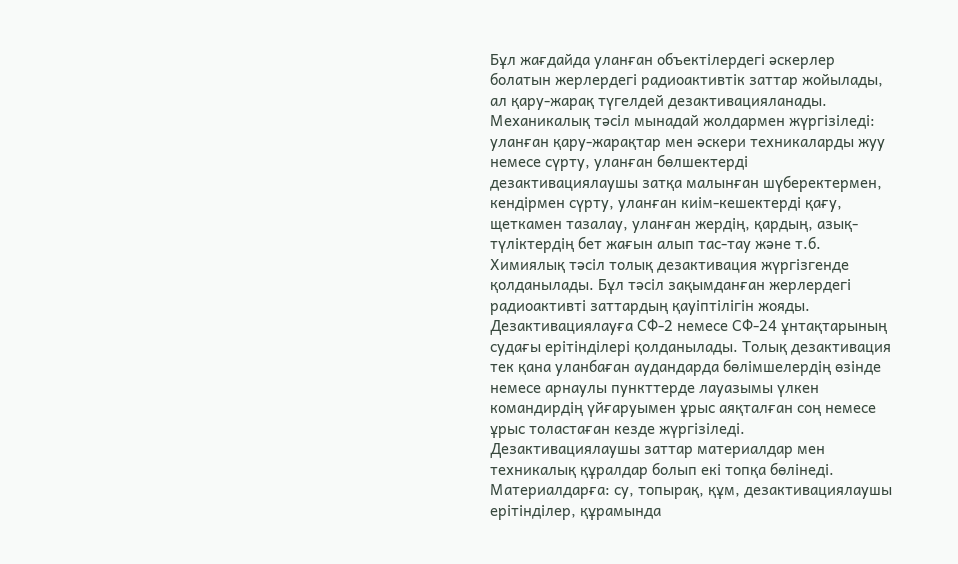Бұл жағдайда уланған объектілердегі әскерлер болатын жерлердегі радиоактивтік заттар жойылады, ал қару-жарақ түгелдей дезактивацияланады. Механикалық тәсіл мынадай жолдармен жүргізіледі: уланған қару-жарақтар мен әскери техникаларды жуу немесе сүрту, уланған бөлшектерді дезактивациялаушы затқа малынған шүберектермен, кендірмен сүрту, уланған киім-кешектерді қағу, щеткамен тазалау, уланған жердің, қардың, азық-түліктердің бет жағын алып тас-тау және т.б. Химиялық тәсіл толық дезактивация жүргізгенде қолданылады. Бұл тәсіл зақымданған жерлердегі радиоактивті заттардың қауіптілігін жояды. Дезактивациялауға СФ-2 немесе СФ-24 ұнтақтарының судағы ерітінділері қолданылады. Толық дезактивация тек қана уланбаған аудандарда бөлімшелердің өзінде немесе арнаулы пункттерде лауазымы үлкен командирдің үйғаруымен ұрыс аяқталған соң немесе ұрыс толастаған кезде жүргізіледі. Дезактивациялаушы заттар материалдар мен техникалық құралдар болып екі топқа бөлінеді. Материалдарға: су, топырақ, құм, дезактивациялаушы ерітінділер, құрамында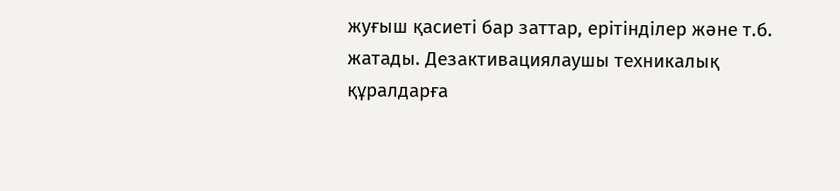жуғыш қасиеті бар заттар, ерітінділер және т.б. жатады. Дезактивациялаушы техникалық құралдарға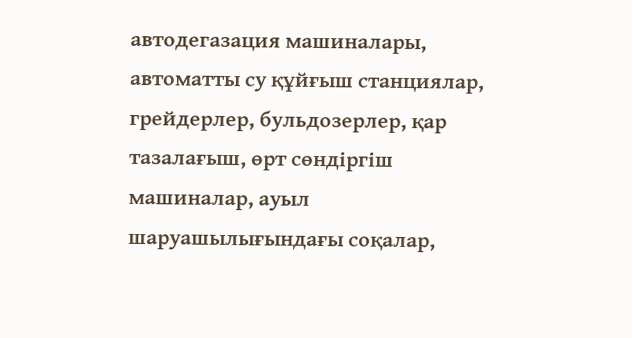автодегазация машиналары, автоматты су құйғыш станциялар, грейдерлер, бульдозерлер, қар тазалағыш, өрт сөндіргіш машиналар, ауыл шаруашылығындағы соқалар,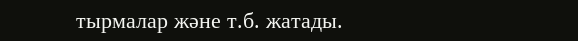тырмалар және т.б. жатады.